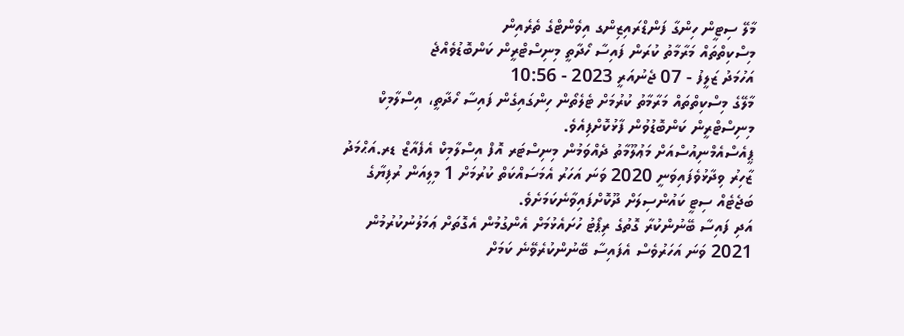މާލޭ ސިޓީން ހިންގާ ފަންޑްރައިޒިންގ އިވެންޓްގެ ތެރެއިން
މިސްކިތްތައް މަރާމާތު ކުރަން ފައިސާ ހޯދާތީ މިނިސްޓްރީން ކަންބޮޑުވެއްޖެ
އަހުމަދު ޒަލީފު - 07 ޖެނުއަރީ 2023 - 10:56
މާލޭގެ މިސްކިތްތައް މަރާމާތު ކުރުމަށް ޓެލެތޯން ހިންގައިގެން ފައިސާ ހޯދާތީ، އިސްލާމިކް މިނިސްޓްރީން ކަންބޮޑުވުން ފާޅުކޮށްފިއެވެ.
ޕީއެސްއެމްނިއުސްއަށް މަޢުލޫމާތު ދެއްވަމުން މިނިސްޓަރ އޮފް އިސްލާމިކް އެފެއާޒް ޑރ.އަޙްމަދު ޒާހިރު ވިދާޅުވެފައިވަނީ 2020 ވަނަ އަހަރު އެމަސައްކަތް ކުރުމަށް 1 މިލިއަން ރުފިޔާގެ ބަޖެޓެއް ސިޓީ ކައުންސިލަށް ދޫކޮށްފައިވާނެކަމަށެވެ.
އަދި ފައިސާ ބޭނުންކުރާ ގޮތުގެ ރިޕޯޓު ހުށައެޅުމަށް އެންގުމުން އެގޮތަށް ޢަމަލުނުކުރުމުން 2021 ވަނަ އަހަރުވެސް އެފައިސާ ބޭނުންކުރެވޭނެ ކަމަށް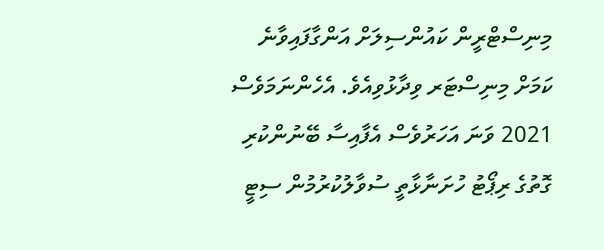މިނިސްޓްރީން ކައުންސިލަށް އަންގާފައިވާނެ ކަމަށް މިނިސްޓަރ ވިދާޅުވިއެވެ. އެހެންނަމަވެސް 2021 ވަނަ އަހަރުވެސް އެފާއިސާ ބޭނުންކުރި ގޮތުގެ ރިޕޯޓު ހުށަނާޅާތީ ސުވާލުކުރުމުން ސިޓީ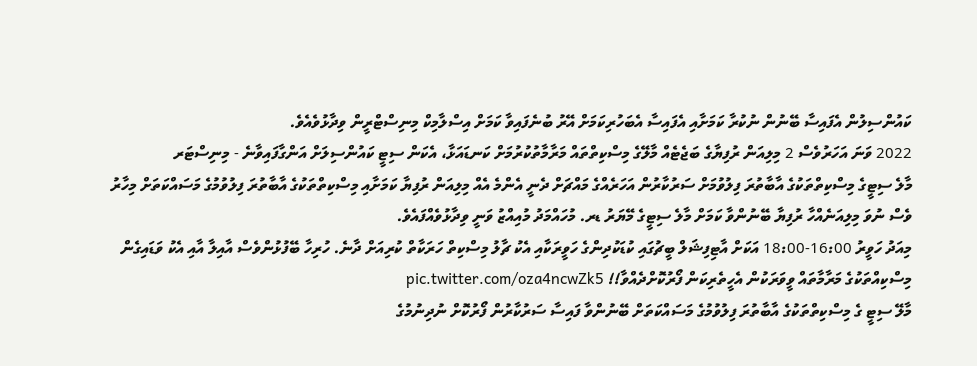ކައުންސިލުން އެފައިސާ ބޭނުން ނުކުރާ ކަމަށާއި އެފައިސާ އެބަހުރިކަމަށް އޭރު ބުނެފައިވާ ކަމަށް އިސްލާމިކް މިނިސްޓްރީން ވިދާޅުވެއެވެ.
2022 ވަނަ އަހަރުވެސް 2 މިލިއަން ރުފިޔާގެ ބަޖެޓެއް މާލޭގެ މިސްކިތްތައް މަރާމާތުކުރުމަށް ކަނޑައަޅާ، އެކަން ސިޓީ ކައުންސިލަށް އަންގާފައިވާނެ - މިނިސްޓަރ
މާލެ ސިޓީގެ މިސްކިތްތަކުގެ އާބާތުރަ ފިލުވުމަށް ސަރުކާރުން އަހަރެއްގެ މައްޗަށް ދެނީ އެންމެ އެއް މިލިއަން ރުފިޔާ ކަމަށާއި މިސްކިތްތަކުގެ އާބާތުރަ ފިލުވުމުގެ މަސައްކަތަށް މިހާރު ވެސް ނުވަ މިލިއަނެއްހާ ރުފިޔާ ބޭނުންވާ ކަމަށް މާލެ ސިޓީގެ މޭޔަރު ޑރ. މުހައްމަދު މުއިއްޒު ވަނީ ވިދާޅުވެއްފައެވެ.
މިއަދު ހަވީރު 16:00-18:00 އަކަށް އާޓިފިޝަލް ބީޗުގައި ކުޑަކުދިންގެ ހަވީރަކާއި އެކު ޗާލު މިސްކިތް ހަރަކާތް ކުރިއަށް ދާނެ. ހުރިހާ ބޭފުޅުންވެސް އާއިލާ އާއި އެކު ވަޑައިގެން މިސްކިއްތަކުގެ މަރާމާތައް ވީވަރަކުން އެހީތެރިކަން ފޯރުކޮށްދެއްވާ!! pic.twitter.com/oza4ncwZk5
މާލޭ ސިޓީ ގެ މިސްކިތްތަކުގެ އާބާތުރަ ފިލުވުމުގެ މަސައްކަތަށް ބޭނުންވާ ފައިސާ ސަރުކާރުން ފޯރުކޮށް ނުދިނުމުގެ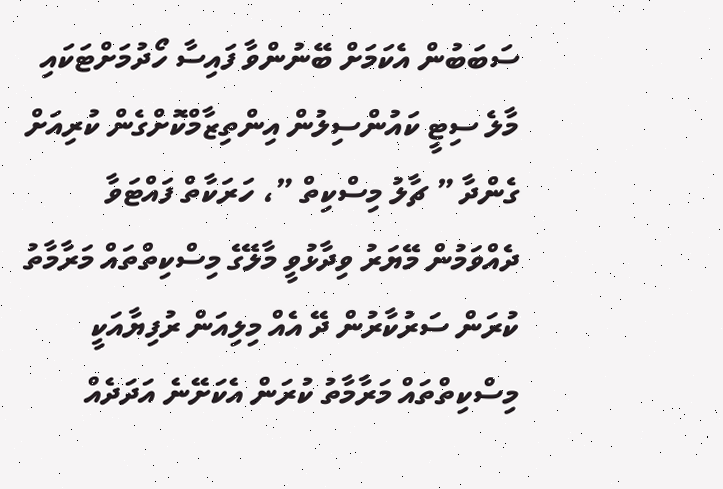ސަބަބުން އެކަމަށް ބޭނުންވާ ފައިސާ ހޯދުމަށްޓަކައި މާލެ ސިޓީ ކައުންސިލުން އިންތިޒާމްކޮށްގެން ކުރިއަށް ގެންދާ ” ޗާލު މިސްކިތް ”، ހަރަކާތް ފައްޓަވާ ދެއްވަމުން މޭޔަރު ވިދާޅުވީ މާލޭގެ މިސްކިތްތައް މަރާމާތު ކުރަން ސަރުކާރުން ދޭ އެއް މިލިއަން ރުފިޔާއަކީ މިސްކިތްތައް މަރާމާތު ކުރަން އެކަށޭނެ އަދަދެއް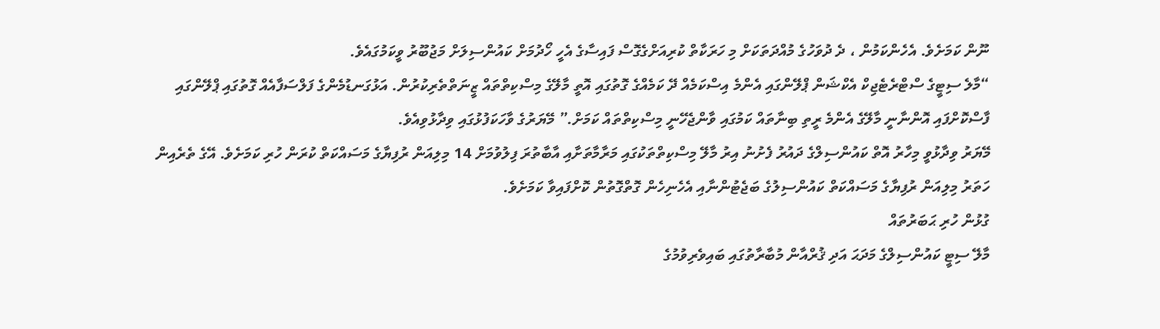ނޫން ކަމަށެވެ. އެހެންކަމުން ، ދެ ދުވަހުގެ މުއްދަތަކަށް މި ހަރަކާތް ކުރިއަށްގެގޮސް ފައިސާގެ އެހީ ހޯދުމަށް ކައުންސިލަށް މަޖުބޫރު ވީކަމުގައެވެ.
“މާލެ ސިޓީގެ ސްޓްރެޓެޖިކް އެކްޝަން ޕްލޭންގައި އެންމެ އިސްކަމެއް ދޭ ކަމެއްގެ ގޮތުގައި އޮތީ މާލޭގެ މިސްކިތްތައް ޒީނަތްތެރިކުރުން. އަޅުގަނޑުމެންގެ ފަލްސަފާއެއް ގޮތުގައި ޕްލޭންގައި ފާސްކޮށްފައި އޮންނާނީ މާލޭގެ އެންމެ ރީތި ބިނާތައް ކަމުގައި ވާންޖެހޭނީ މިސްކިތްތައް ކަމަށް.” މޭޔަރުގެ ވާހަކަފުޅުގައި ވިދާޅުވިއެވެ.
މޭޔަރު ވިދާޅުވީ މިހާރު އޮތް ކައުންސިލްގެ ދައުރު ފެށުނު އިރު މާލޭ މިސްކިތްތަކުގައި މަރާމާތަށާއި އާބާތުރަ ފިލުވުމަށް 14 މިލިއަން ރުފިޔާގެ މަސައްކަތް ކުރަން ހުރި ކަމަށެވެ. އޭގެ ތެރެއިން ހަތަރު މިލިއަން ރުފިޔާގެ މަސައްކަތް ކައުންސިލުގެ ބަޖެޓުންނާއި އެހެނިހެން ގޮތްގޮތުން ކޮށްފައިވާ ކަމަށެވެ.
ގުޅުން ހުރި ޙަބަރުތައް
މާލޭ ސިޓީ ކައުންސިލްގެ މަދަޙަ އަދި ޤުރްއާން މުބާރާތުގައި ބައިވެރިވުމުގެ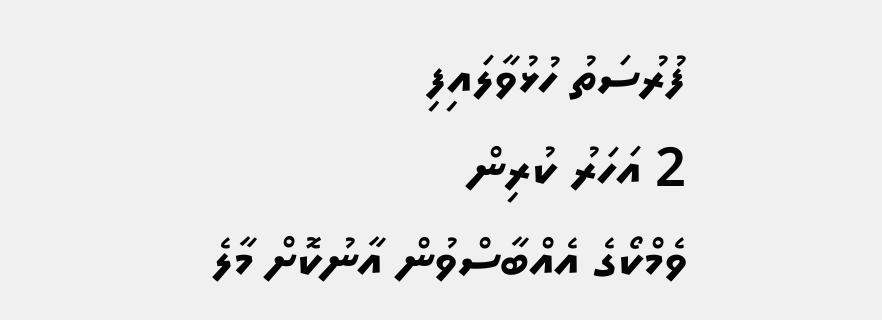ފުރުސަތު ހުޅުވާލައިފި
2 އަހަރު ކުރިން
ވެމްކޯގެ އެއްބާސްވުން އާނުކޮށް މާލެ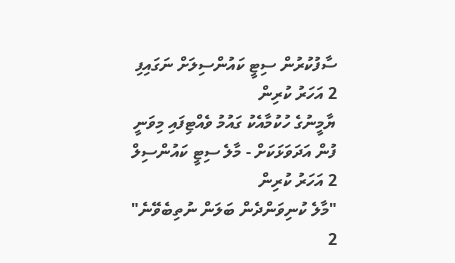ސާފުކުރުން ސިޓީ ކައުންސިލަށް ނަގައިފި
2 އަހަރު ކުރިން
ޔާމީނުގެ ހުކުމާއެކު ގައުމު ވެއްޓިފައި މިވަނީ ފުން އަދަވަޅަކަށް - މާލެ ސިޓީ ކައުންސިލް
2 އަހަރު ކުރިން
"މާލެ ކުނިވަންދެން ބަލަން ނުތިބެވޭނެ"
2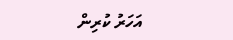އަހަރު ކުރިން